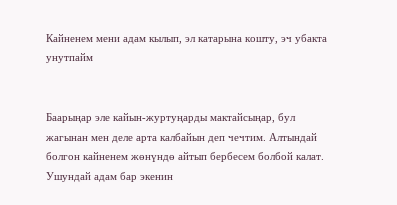Кайненем мени адам кылып, эл катарына кошту, эч убакта унутпайм


Баарыңар эле кайын-журтуңарды мактайсыңар, бул жагынан мен деле арта калбайын деп чечтим. Алтындай болгон кайненем жөнүндө айтып бербесем болбой калат. Ушундай адам бар экенин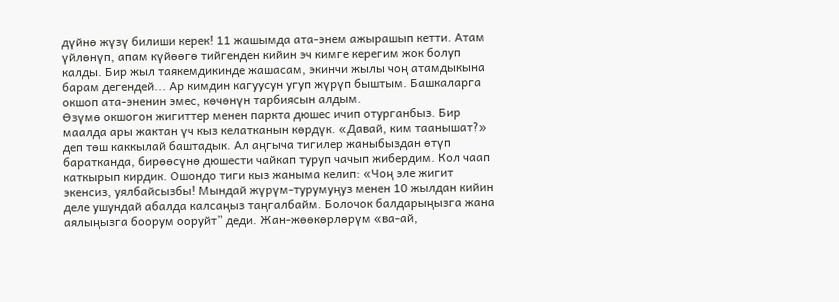дүйнө жүзү билиши керек! 11 жашымда ата-энем ажырашып кетти. Атам үйлөнүп, апам күйөөгө тийгенден кийин эч кимге керегим жок болуп калды. Бир жыл таякемдикинде жашасам, экинчи жылы чоң атамдыкына барам дегендей... Ар кимдин кагуусун угуп жүрүп быштым. Башкаларга окшоп ата-эненин эмес, көчөнүн тарбиясын алдым.
Өзүмө окшогон жигиттер менен паркта дюшес ичип отурганбыз. Бир маалда ары жактан үч кыз келатканын көрдүк. «Давай, ким таанышат?» деп төш каккылай баштадык. Ал аңгыча тигилер жаныбыздан өтүп баратканда, бирөөсүнө дюшести чайкап туруп чачып жибердим. Кол чаап каткырып кирдик. Ошондо тиги кыз жаныма келип: «Чоң эле жигит экенсиз, уялбайсызбы! Мындай жүрүм-турумуңуз менен 10 жылдан кийин деле ушундай абалда калсаңыз таңгалбайм. Болочок балдарыңызга жана аялыңызга боорум ооруйт” деди. Жан-жөөкөрлөрүм «ва-ай,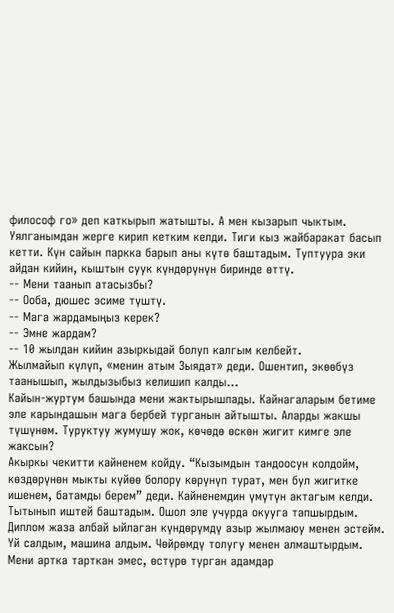философ го» деп каткырып жатышты. А мен кызарып чыктым. Уялганымдан жерге кирип кетким келди. Тиги кыз жайбаракат басып кетти. Күн сайын паркка барып аны күтө баштадым. Туптуура эки айдан кийин, кыштын суук күндөрүнүн биринде өттү.
-- Мени таанып атасызбы?
-- Ооба, дюшес эсиме түштү.
-- Мага жардамыңыз керек?
-- Эмне жардам?
-- 10 жылдан кийин азыркыдай болуп калгым келбейт.
Жылмайып күлүп, «менин атым Зыядат» деди. Ошентип, экөөбүз таанышып, жылдызыбыз келишип калды...
Кайын-журтум башында мени жактырышпады. Кайнагаларым бетиме эле карындашын мага бербей турганын айтышты. Аларды жакшы түшүнөм. Туруктуу жумушу жок, көчөдө өскөн жигит кимге эле жаксын?
Акыркы чекитти кайненем койду. “Кызымдын тандоосун колдойм, көздөрүнөн мыкты күйөө болору көрүнүп турат, мен бул жигитке ишенем, батамды берем” деди. Кайненемдин үмүтүн актагым келди. Тытынып иштей баштадым. Ошол эле учурда окууга тапшырдым. Диплом жаза албай ыйлаган күндөрүмдү азыр жылмаюу менен эстейм. Үй салдым, машина алдым. Чөйрөмдү толугу менен алмаштырдым. Мени артка тарткан эмес, өстүрө турган адамдар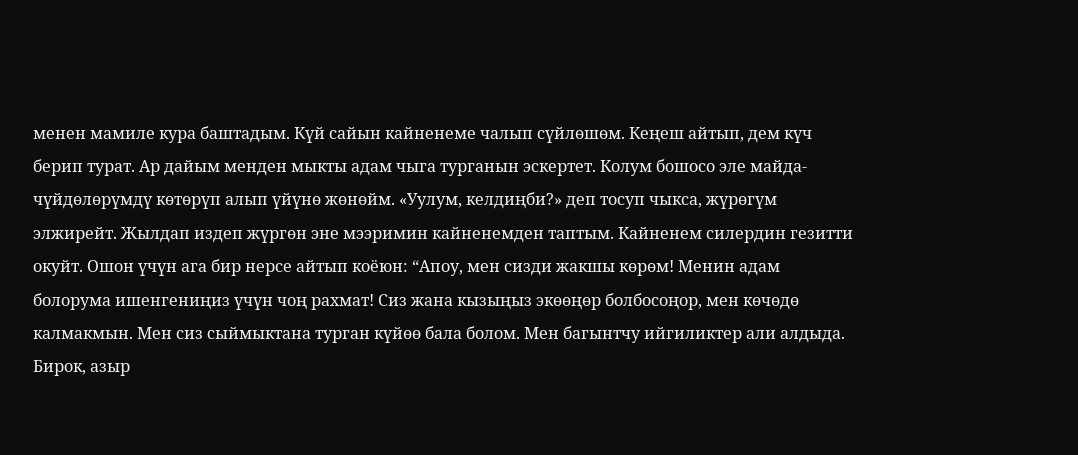менен мамиле кура баштадым. Күй сайын кайненеме чалып сүйлөшөм. Кеңеш айтып, дем күч берип турат. Ар дайым менден мыкты адам чыга турганын эскертет. Колум бошосо эле майда-чүйдөлөрүмдү көтөрүп алып үйүнө жөнөйм. «Уулум, келдиңби?» деп тосуп чыкса, жүрөгүм элжирейт. Жылдап издеп жүргөн эне мээримин кайненемден таптым. Кайненем силердин гезитти окуйт. Ошон үчүн ага бир нерсе айтып коёюн: “Апоу, мен сизди жакшы көрөм! Менин адам болорума ишенгениңиз үчүн чоң рахмат! Сиз жана кызыңыз экөөңөр болбосоңор, мен көчөдө калмакмын. Мен сиз сыймыктана турган күйөө бала болом. Мен багынтчу ийгиликтер али алдыда. Бирок, азыр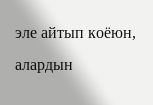эле айтып коёюн, алардын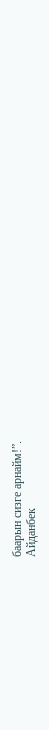баарын сизге арнайм!”.
Айданбек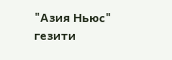"Азия Ньюс" гезити